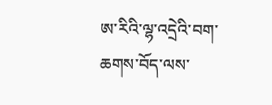ཨ་རིའི་ལྷ་འདྲེའི་བག་ཆགས་བོད་ལས་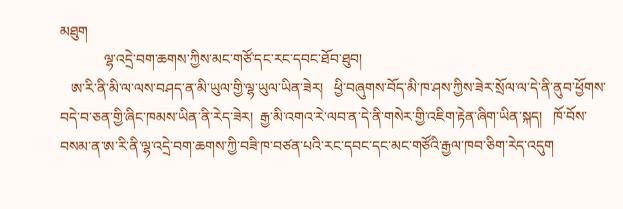མཐུག
            ལྷ་འདྲེ་བག་ཆགས་ཀྱིས་མང་གཙོ་དང་རང་དབང་ཐོབ་ཐུབ།
   ཨ་རི་ནི་མི་ལ་ལས་བཤད་ན་མི་ཡུལ་གྱི་ལྷ་ཡུལ་ཡིན་ཟེར།   ཕྱི་བཞུགས་བོད་མི་ཁ་ཤས་ཀྱིས་ཟེར་སྲོལ་ལ་དེ་ནི་ནུབ་ཕྱོགས་བདེ་བ་ཅན་གྱི་ཞིང་ཁམས་ཡིན་ནི་རེད་ཟེར།  རྒྱ་མི་འགའ་རེ་ལབ་ན་དེ་ནི་གསེར་གྱི་འཇིག་རྟེན་ཞིག་ཡིན་སྐད།   ཁོ་བོས་བསམ་ན་ཨ་རི་ནི་ལྷ་འདྲེ་བག་ཆགས་ཀྱི་བཟི་ཁ་བཙན་པའི་རང་དབང་དང་མང་གཙོའི་རྒྱལ་ཁབ་ཅིག་རེད་འདུག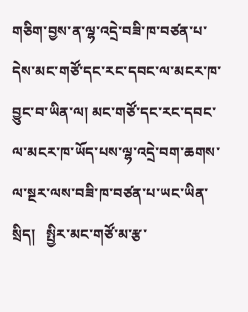གཅིག་བྱས་ན་ལྷ་འདྲེ་བཟི་ཁ་བཙན་པ་དེས་མང་གཙོ་དང་རང་དབང་ལ་མངར་ཁ་བྱུང་བ་ཡིན་ལ། མང་གཙོ་དང་རང་དབང་ལ་མངར་ཁ་ཡོད་པས་ལྷ་འདྲེ་བག་ཆགས་ལ་སྔར་ལས་བཟི་ཁ་བཙན་པ་ཡང་ཡིན་སྲིད།   སྤྱིར་མང་གཙོ་མ་རྩ་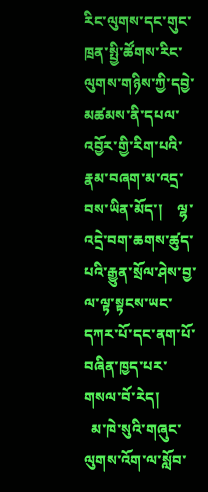རིང་ལུགས་དང་གུང་ཁྲན་སྤྱི་ཚོགས་རིང་ལུགས་གཉིས་ཀྱི་དབྱེ་མཚམས་ནི་དཔལ་འབྱོར་གྱི་རིག་པའི་རྣམ་བཞག་མ་འདྲ་བས་ཡིན་མོད་།    ལྷ་འདྲེ་བག་ཆགས་ཚུད་པའི་རྒྱུན་སྲོལ་ཤེས་བྱ་ལ་ལྟ་སྟངས་ཡང་དཀར་པོ་དང་ནག་པོ་བཞིན་ཁྱད་པར་གསལ་བོ་རེད།
  མ་ཁེ་སུའི་གཞུང་ལུགས་འོག་ལ་སློབ་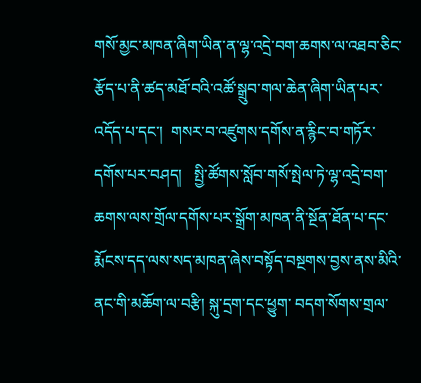གསོ་མྱང་མཁན་ཞིག་ཡིན་ན་ལྷ་འདྲེ་བག་ཆགས་ལ་འཐབ་ཅིང་རྩོད་པ་ནི་ཚད་མཐོ་བའི་འཚོ་སྒྲུབ་གལ་ཆེན་ཞིག་ཡིན་པར་འདོད་པ་དང་།  གསར་བ་འཛུགས་དགོས་ན་རྙིང་བ་གཏོར་དགོས་པར་བཤད།   སྤྱི་ཚོགས་སློབ་གསོ་སྤེལ་ཏེ་ལྷ་འདྲེ་བག་ཆགས་ལས་གྲོལ་དགོས་པར་སྒྲོག་མཁན་ནི་སྔོན་ཐོན་པ་དང་རྨོངས་དད་ལས་སད་མཁན་ཞེས་བསྟོད་བསྔགས་བྱས་ནས་མིའི་ནང་གི་མཆོག་ལ་བརྩི། སྐུ་དྲག་དང་ཕྱུག་ བདག་སོགས་གྲལ་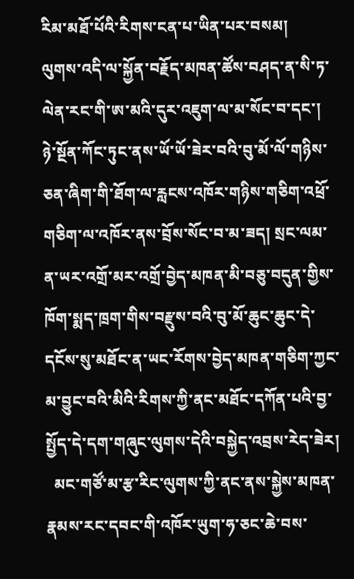རིམ་མཐོ་པོའི་རིགས་ངན་པ་ཡིན་པར་བསམ།
ལུགས་འདི་ལ་སྐྱོན་བརྗོད་མཁན་ཚོས་བཤད་ན་སི་ཏ་ལེན་རང་གི་ཨ་མའི་དུར་འཇུག་ལ་མ་སོང་བ་དང་།  ཉེ་སྔོན་ཀོང་ཏུང་ནས་ཡོ་ཡོ་ཟེར་བའི་བུ་མོ་ལོ་གཉིས་ཅན་ཞིག་གི་ཐོག་ལ་རླངས་འཁོར་གཉིས་གཅིག་འཕྲོ་གཅིག་ལ་འཁོར་ནས་བྲོས་སོང་བ་མ་ཟད། སྲང་ལམ་ན་ཡར་འགྲོ་མར་འགྲོ་བྱེད་མཁན་མི་བཅུ་བདུན་གྱིས་ཁོག་སྨད་ཁྲག་གིས་བརྫུས་བའི་བུ་མོ་ཆུང་ཆུང་དེ་དངོས་སུ་མཐོང་ན་ཡང་རོགས་བྱེད་མཁན་གཅིག་ཀྱང་མ་བྱུང་བའི་མིའི་རིགས་ཀྱི་ནང་མཐོང་དཀོན་པའི་བྱ་སྤྱོད་དེ་དག་གཞུང་ལུགས་དེའི་བསྐྱེད་འབྲས་རེད་ཟེར།
  མང་གཙོ་མ་རྩ་རིང་ལུགས་ཀྱི་ནང་ནས་སྐྱེས་མཁན་རྣམས་རང་དབང་གི་འཁོར་ཡུག་ཧ་ཅང་ཆེ་བས་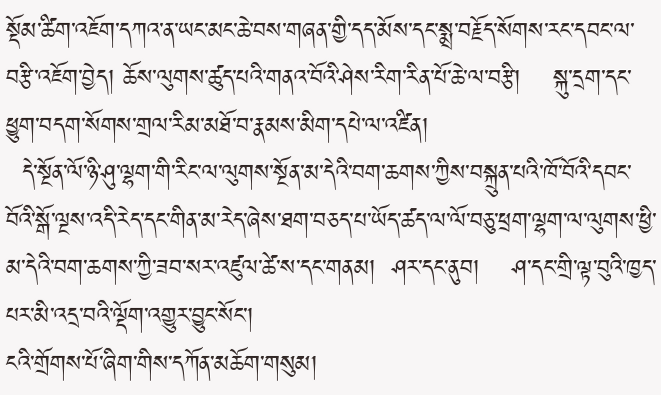སྡོམ་ཚིག་འཇོག་དཀའ་ན་ཡང་མང་ཆེ་བས་གཞན་གྱི་དད་མོས་དང་སྨྲ་བརྗོད་སོགས་རང་དབང་ལ་བརྩི་འཇོག་བྱེད། ཆོས་ལུགས་ཚུད་པའི་གནའ་བོའི་ཤེས་རིག་རིན་པོ་ཆེ་ལ་བརྩི།    སྐུ་དྲག་དང་ཕྱུག་བདག་སོགས་གྲལ་རིམ་མཐོ་བ་རྣམས་མིག་དཔེ་ལ་འཛིན།
  དེ་སྔོན་ལོ་ཉི་ཤུ་ལྷག་གི་རིང་ལ་ལུགས་སྔོན་མ་དེའི་བག་ཆགས་ཀྱིས་བསྐྲུན་པའི་ཁོ་བོའི་དབང་བོའི་སྒོ་ལྔས་འདི་རེད་དང་གིན་མ་རེད་ཞེས་ཐག་བཅད་པ་ཡོད་ཚད་ལ་ལོ་བཅུ་ཕྲག་ལྷག་ལ་ལུགས་ཕྱི་མ་དེའི་བག་ཆགས་ཀྱི་ཟབ་སར་འཛུལ་ཚེ་ས་དང་གནམ།  ཤར་དང་ནུབ།    ཤ་དང་གྲི་ལྟ་བུའི་ཁྱད་པར་མི་འདྲ་བའི་ལྡོག་འགྱུར་བྱུང་སོང་།
ངའི་གྲོགས་པོ་ཞིག་གིས་དཀོན་མཆོག་གསུམ།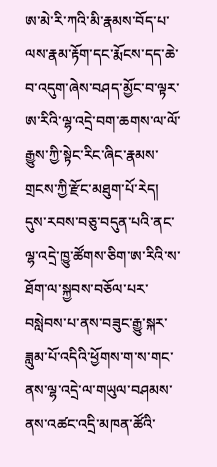ཨ་མེ་རི་ཀའི་མི་རྣམས་བོད་པ་ལས་རྣམ་རྟོག་དང་རྨོངས་དད་ཆེ་བ་འདུག་ཞེས་བཤད་མྱོང་བ་ལྟར་ཨ་རིའི་ལྷ་འདྲེ་བག་ཆགས་ལ་ལོ་རྒྱུས་ཀྱི་སྟེང་རིང་ཞིང་རྣམས་གྲངས་ཀྱི་རྫོང་མཐུག་པོ་རེད།  དུས་རབས་བཅུ་བདུན་པའི་ནང་ལྷ་འདྲེ་ཁྱུ་ཚོགས་ཅིག་ཨ་རིའི་ས་ཐོག་ལ་སྐྱབས་བཅོལ་པར་བསླེབས་པ་ནས་བཟུང་རྒྱུ་སྐར་ཟླུམ་པོ་འདིའི་ཕྱོགས་ག་ས་གང་ནས་ལྷ་འདྲེ་ལ་གཡུལ་བཤམས་ནས་འཚང་འདྲི་མཁན་ཚོའི་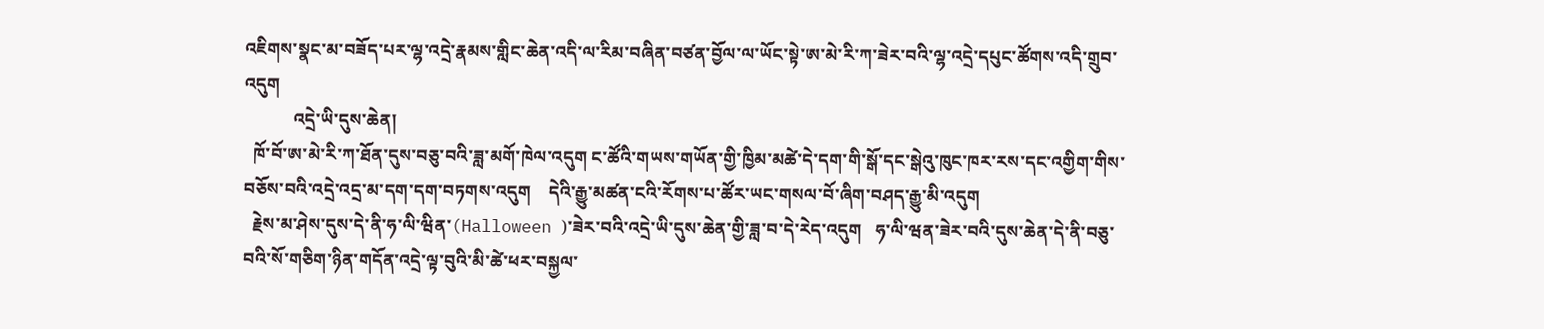འཇིགས་སྣང་མ་བཟོད་པར་ལྷ་འདྲེ་རྣམས་གླིང་ཆེན་འདི་ལ་རིམ་བཞིན་བཙན་བྱོལ་ལ་ཡོང་སྟེ་ཨ་མེ་རི་ཀ་ཟེར་བའི་ལྷ་འདྲེ་དཔུང་ཚོགས་འདི་གྲུབ་འདུག
           འདྲེ་ཡི་དུས་ཆེན།
  ཁོ་བོ་ཨ་མེ་རི་ཀ་ཐོན་དུས་བཅུ་བའི་ཟླ་མགོ་ཁེལ་འདུག ང་ཚོའི་གཡས་གཡོན་གྱི་ཁྱིམ་མཚེ་དེ་དག་གི་སྒོ་དང་སྒེའུ་ཁུང་ཁར་རས་དང་འགྱིག་གིས་བཅོས་བའི་འདྲེ་འདྲ་མ་དག་དག་བཏགས་འདུག    དེའི་རྒྱུ་མཚན་ངའི་རོགས་པ་ཚོར་ཡང་གསལ་བོ་ཞིག་བཤད་རྒྱུ་མི་འདུག
  རྗེས་མ་ཤེས་དུས་དེ་ནི་ཧ་ལི་ཝིན་(Halloween )་ཟེར་བའི་འདྲེ་ཡི་དུས་ཆེན་གྱི་ཟླ་བ་དེ་རེད་འདུག   ཧ་ལི་ཝན་ཟེར་བའི་དུས་ཆེན་དེ་ནི་བཅུ་བའི་སོ་གཅིག་ཉིན་གདོན་འདྲེ་ལྟ་བུའི་མི་ཚེ་ཕར་བསྐྱལ་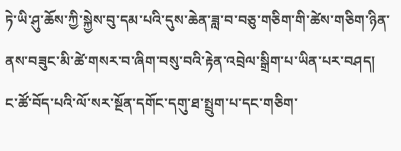ཏེ་ཡི་ཤུ་ཆོས་ཀྱི་སྐྱེས་བུ་དམ་པའི་དུས་ཆེན་ཟླ་བ་བཅུ་གཅིག་གི་ཚེས་གཅིག་ཉིན་ནས་བཟུང་མི་ཚེ་གསར་བ་ཞིག་བསུ་བའི་རྟེན་འབྲེལ་སྒྲིག་པ་ཡིན་པར་བཤད། ང་ཚོ་བོད་པའི་ལོ་སར་སྔོན་དགོང་དགུ་ཐ་སྤྲུག་པ་དང་གཅིག་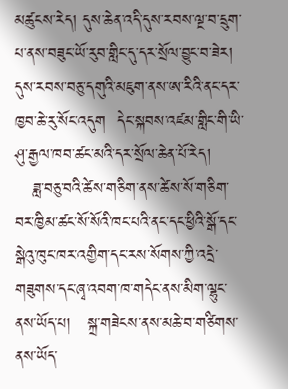མཚུངས་རེད། དུས་ཆེན་འདི་དུས་རབས་ལྔ་བ་དྲུག་པ་ནས་བཟུང་ཡོ་རུབ་གླིང་དུ་དར་སྲོལ་བྱུང་བ་ཟེར།  དུས་རབས་བཅུ་དགུའི་མཇུག་ནས་ཨ་རིའི་ནང་དར་ཁྱབ་ཆེ་རུ་སོང་འདུག  དེང་སྐབས་འཛམ་གླིང་གི་ཡི་ཤུ་རྒྱལ་ཁབ་ཚང་མའི་དར་སྲོལ་ཆེན་པོ་རེད།
   ཟླ་བཅུ་བའི་ཚེས་གཅིག་ནས་ཚེས་སོ་གཅིག་བར་ཁྱིམ་ཚང་སོ་སོའི་ཁང་པའི་ནང་དང་ཕྱིའི་སྒོ་དང་སྒེའུ་ཁུང་ཁར་འགྱིག་དང་རས་སོགས་ཀྱི་འདྲེ་གཟུགས་དང་ཞྭ་འབག་ཁ་གདེང་ནས་མིག་ལྷུང་ནས་ཡོད་པ།   སྐྲ་གཟེངས་ནས་མཆེ་བ་གཙིགས་ནས་ཡོད་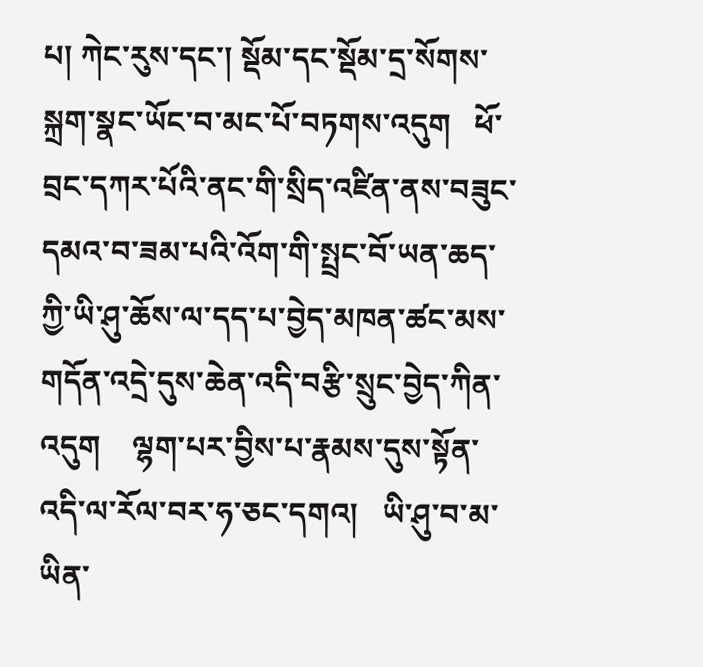པ། ཀེང་རུས་དང་། སྡོམ་དང་སྡོམ་དྲ་སོགས་སྐྲག་སྣང་ཡོང་བ་མང་པོ་བཏགས་འདུག   ཕོ་བྲང་དཀར་པོའི་ནང་གི་སྲིད་འཛིན་ནས་བཟུང་དམའ་བ་ཟམ་པའི་འོག་གི་སྤྲང་བོ་ཡན་ཆད་ཀྱི་ཡི་ཤུ་ཆོས་ལ་དད་པ་བྱེད་མཁན་ཚང་མས་གདོན་འདྲེ་དུས་ཆེན་འདི་བརྩི་སྲུང་བྱེད་ཀིན་འདུག    ལྷག་པར་བྱིས་པ་རྣམས་དུས་སྟོན་འདི་ལ་རོལ་བར་ཧ་ཅང་དགའ།   ཡི་ཤུ་བ་མ་ཡིན་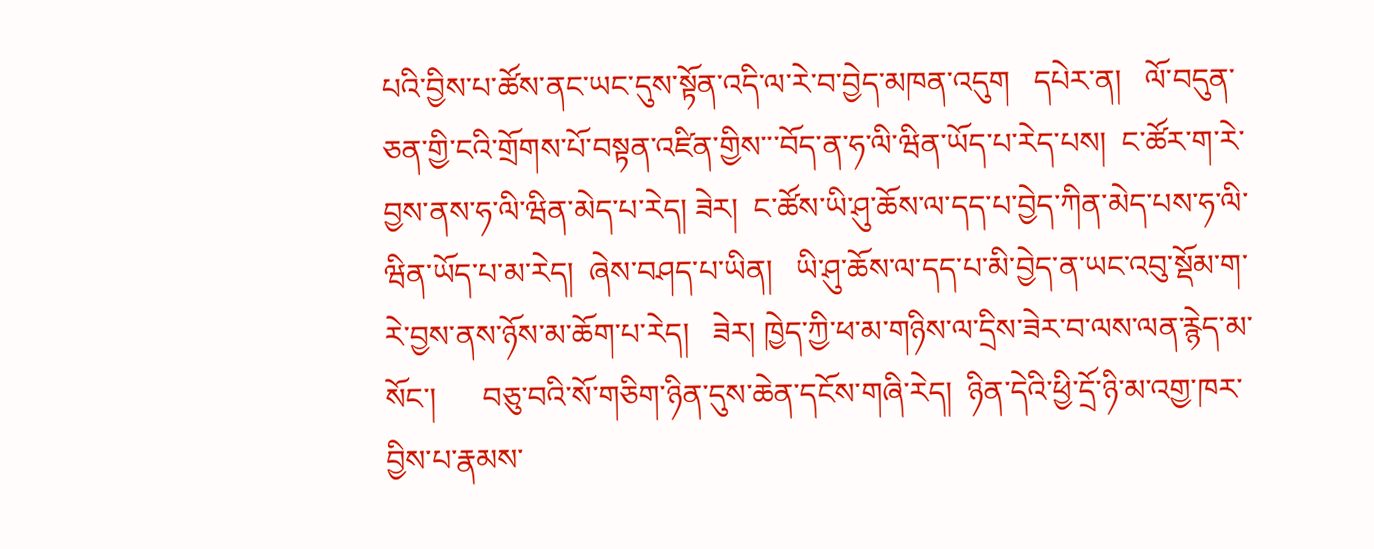པའི་བྱིས་པ་ཚོས་ནང་ཡང་དུས་སྟོན་འདི་ལ་རེ་བ་བྱེད་མཁན་འདུག   དཔེར་ན།   ལོ་བདུན་ཅན་གྱི་ངའི་གྲོགས་པོ་བསྟན་འཛིན་གྱིས་་་བོད་ན་ཧ་ལི་ཝིན་ཡོད་པ་རེད་པས།  ང་ཚོར་ག་རེ་བྱས་ནས་ཧ་ལི་ཝིན་མེད་པ་རེད། ཟེར།  ང་ཚོས་ཡི་ཤུ་ཆོས་ལ་དད་པ་བྱེད་ཀིན་མེད་པས་ཧ་ལི་ཝིན་ཡོད་པ་མ་རེད།  ཞེས་བཤད་པ་ཡིན།   ཡི་ཤུ་ཆོས་ལ་དད་པ་མི་བྱེད་ན་ཡང་འབུ་སྡོམ་ག་རེ་བྱས་ནས་ཉོས་མ་ཆོག་པ་རེད།   ཟེར། ཁྱེད་ཀྱི་ཕ་མ་གཉིས་ལ་དྲིས་ཟེར་བ་ལས་ལན་རྙེད་མ་སོང་།      བཅུ་བའི་སོ་གཅིག་ཉིན་དུས་ཆེན་དངོས་གཞི་རེད།  ཉིན་དེའི་ཕྱི་དྲོ་ཉི་མ་འགྱ་ཁར་བྱིས་པ་རྣམས་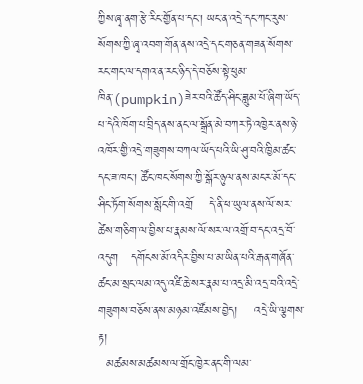ཀྱིས་ཞྭ་ནག་རྩེ་རིང་གྱོན་པ་དང་། ཡང་ན་འདྲེ་དང་ཀང་རུས་སོགས་ཀྱི་ཞྭ་འབག་གོན་ནས་འདྲེ་དང་གཅན་གཟན་སོགས་རང་གང་ལ་དགའ་ན་རང་ཉིད་དེ་བཅོས་སྟེ་ཕུམ་ཁིན་(pumpkin)ཟེར་བའི་ཚོད་ཤིང་ཟླུམ་པོ་ཞིག་ཡོད་པ་དེའི་ཁོག་པ་བྲིད་ནས་ནང་ལ་སྒྲོན་མེ་བཀར་ཏེ་འཁྱེར་ནས་ཉེ་འཁོར་གྱི་འདྲེ་གཟུགས་བཀལ་ཡོད་པའི་ཡི་ཤུ་བའི་ཁྱིམ་ཚང་དང་ཟ་ཁང་། ཚོང་ཁང་སོགས་ཀྱི་སྒོར་ཉུལ་ནས་མངར་མོ་དང་ཤིང་ཏོག་སོགས་སློང་གི་འགྲོ    དེ་ནི་ཕ་ཡུལ་ནས་ལོ་སར་ཚེས་གཅིག་ལ་བྱིས་པ་རྣམས་ལོ་སར་ལ་འགྲོ་བ་དང་འདྲ་བོ་འདུག   དགོངས་མོ་འདིར་བྱིས་པ་མ་ཡིན་པའི་རྒན་གཞོན་ཚང་མ་སྲང་ལམ་འདུ་འཛི་ཆེ་སར་རྣམ་པ་འདྲ་མི་འདྲ་བའི་འདྲེ་གཟུགས་བཅོས་ནས་མཉམ་འཛོམས་བྱེད།    འདྲེ་ཡི་ལྕགས་རྟ།
  མཚམས་མཚམས་ལ་གྲོང་ཁྱེར་ནང་གི་ལམ་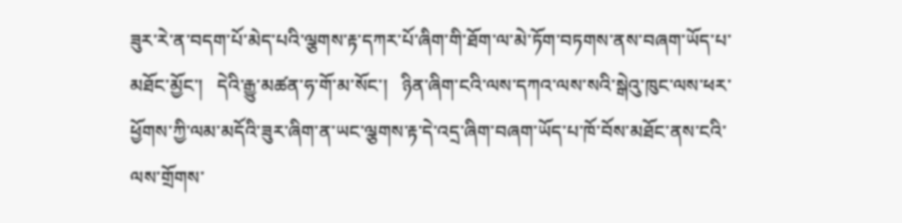ཟུར་རེ་ན་བདག་པོ་མེད་པའི་ལྕགས་རྟ་དཀར་པོ་ཞིག་གི་ཐོག་ལ་མེ་ཏོག་བཏགས་ནས་བཞག་ཡོད་པ་མཐོང་མྱོང་།   དེའི་རྒྱུ་མཚན་ཧ་གོ་མ་སོང་།   ཉིན་ཞིག་ངའི་ལས་དཀའ་ལས་སའི་སྒེའུ་ཁུང་ལས་ཕར་ཕྱོགས་ཀྱི་ལམ་མདོའི་ཟུར་ཞིག་ན་ཡང་ལྕགས་རྟ་དེ་འདྲ་ཞིག་བཞག་ཡོད་པ་ཁོ་བོས་མཐོང་ནས་ངའི་ལས་གྲོགས་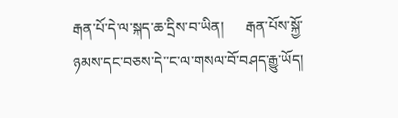རྒན་པོ་དེ་ལ་སྐད་ཆ་དྲིས་བ་ཡིན།      རྒན་པོས་སྐྱོ་ཉམས་དང་བཅས་དེ་་ང་ལ་གསལ་བོ་བཤད་རྒྱུ་ཡོད།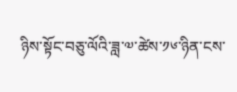ཉིས་སྟོང་བཅུ་ལོའི་ཟླ་༧་ཚེས་༡༦་ཉིན་ངས་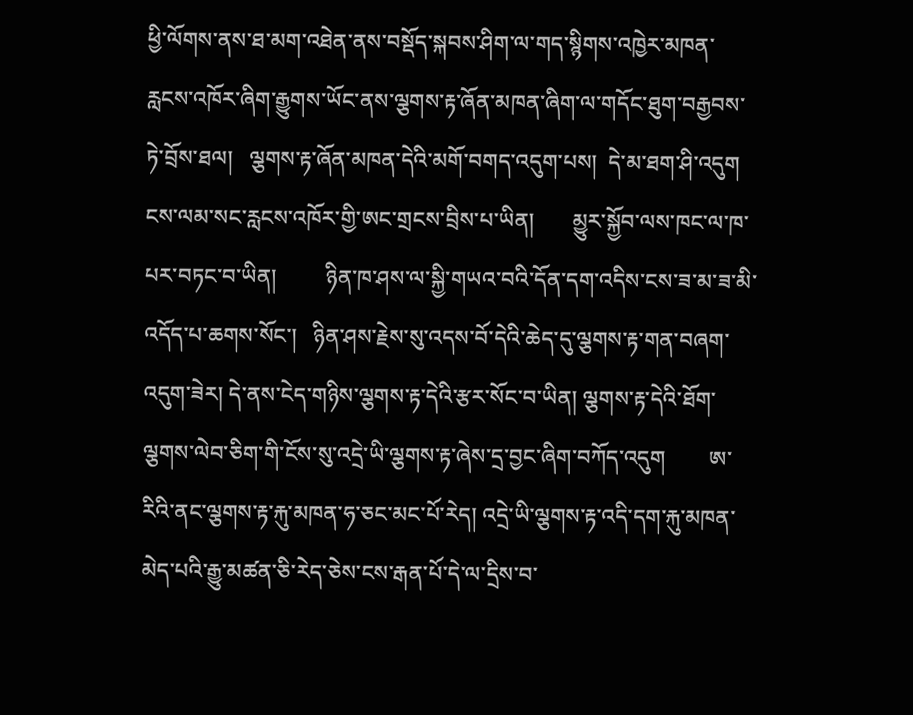ཕྱི་ལོགས་ནས་ཐ་མག་འཐེན་ནས་བསྡོད་སྐབས་ཤིག་ལ་གད་སྙིགས་འཁྱེར་མཁན་རླངས་འཁོར་ཞིག་རྒྱུགས་ཡོང་ནས་ལྕགས་རྟ་ཞོན་མཁན་ཞིག་ལ་གདོང་ཐུག་བརྒྱབས་ཏེ་བྲོས་ཐལ།   ལྕགས་རྟ་ཞོན་མཁན་དེའི་མགོ་བགད་འདུག་པས།  དེ་མ་ཐག་ཤི་འདུག   ངས་ལམ་སང་རླངས་འཁོར་གྱི་ཨང་གྲངས་བྲིས་པ་ཡིན།       མྱུར་སྐྱོབ་ལས་ཁང་ལ་ཁ་པར་བཏང་བ་ཡིན།         ཉིན་ཁ་ཤས་ལ་སྐྱི་གཡའ་བའི་དོན་དག་འདིས་ངས་ཟ་མ་ཟ་མི་འདོད་པ་ཆགས་སོང་།   ཉིན་ཤས་རྗེས་སུ་འདས་བོ་དེའི་ཆེད་དུ་ལྕགས་རྟ་གན་བཞག་འདུག་ཟེར། དེ་ནས་ངེད་གཉིས་ལྕགས་རྟ་དེའི་རྩར་སོང་བ་ཡིན། ལྕགས་རྟ་དེའི་ཐོག་ལྕགས་ལེབ་ཅིག་གི་ངོས་སུ་འདྲེ་ཡི་ལྕགས་རྟ་ཞེས་དྲ་བྱང་ཞིག་བཀོད་འདུག        ཨ་རིའི་ནང་ལྕགས་རྟ་རྐུ་མཁན་ཧ་ཅང་མང་པོ་རེད། འདྲེ་ཡི་ལྕགས་རྟ་འདི་དག་རྐུ་མཁན་མེད་པའི་རྒྱུ་མཚན་ཅི་རེད་ཅེས་ངས་རྒན་པོ་དེ་ལ་དྲིས་བ་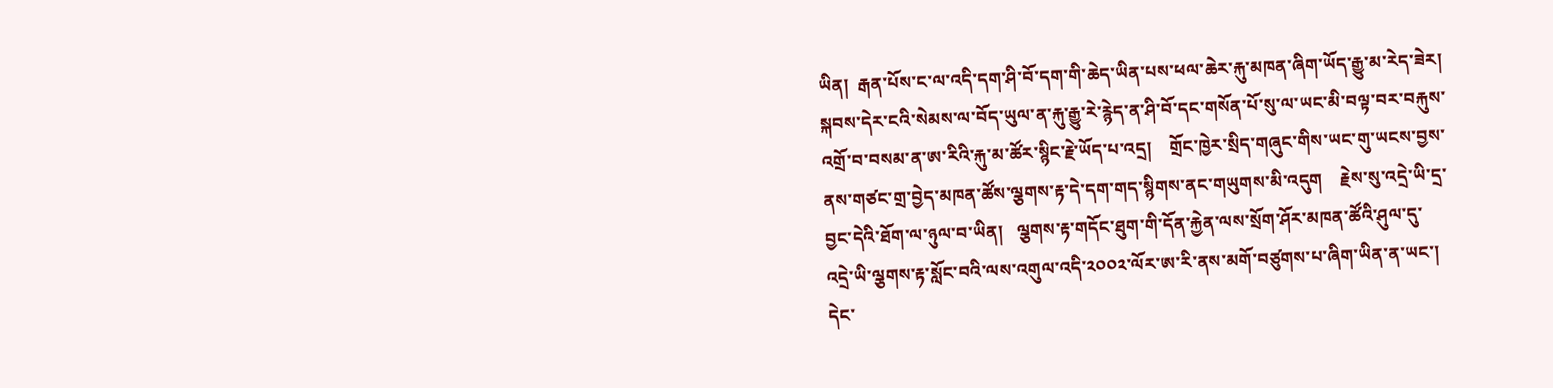ཡིན།  རྒན་པོས་ང་ལ་འདི་དག་ཤི་བོ་དག་གི་ཆེད་ཡིན་པས་ཕལ་ཆེར་རྐུ་མཁན་ཞིག་ཡོད་རྒྱུ་མ་རེད་ཟེར།   སྐབས་དེར་ངའི་སེམས་ལ་བོད་ཡུལ་ན་རྐུ་རྒྱུ་རེ་རྙེད་ན་ཤི་བོ་དང་གསོན་པོ་སུ་ལ་ཡང་མི་བལྟ་བར་བརྐུས་འགྲོ་བ་བསམ་ན་ཨ་རིའི་རྐུ་མ་ཚོར་སྙིང་རྗེ་ཡོད་པ་འདྲ།    གྲོང་ཁྱེར་སྲིད་གཞུང་གིས་ཡང་གུ་ཡངས་བྱས་ནས་གཙང་གྲ་བྱེད་མཁན་ཚོས་ལྕགས་རྟ་དེ་དག་གད་སྙིགས་ནང་གཡུགས་མི་འདུག    རྗེས་སུ་འདྲེ་ཡི་དྲ་བྱང་དེའི་ཐོག་ལ་ཉུལ་བ་ཡིན།   ལྕགས་རྟ་གདོང་ཐུག་གི་དོན་རྐྱེན་ལས་སྲོག་ཤོར་མཁན་ཚོའི་ཤུལ་དུ་འདྲེ་ཡི་ལྕགས་རྟ་སློང་བའི་ལས་འགུལ་འདི་༢༠༠༢་ལོར་ཨ་རི་ནས་མགོ་བཙུགས་པ་ཞིག་ཡིན་ན་ཡང་། དེང་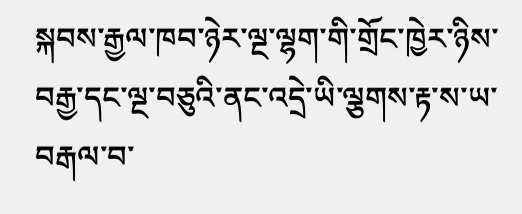སྐབས་རྒྱལ་ཁབ་ཉེར་ལྔ་ལྷག་གི་གྲོང་ཁྱེར་ཉིས་བརྒྱ་དང་ལྔ་བཅུའི་ནང་འདྲེ་ཡི་ལྕགས་རྟ་ས་ཡ་བརྒལ་བ་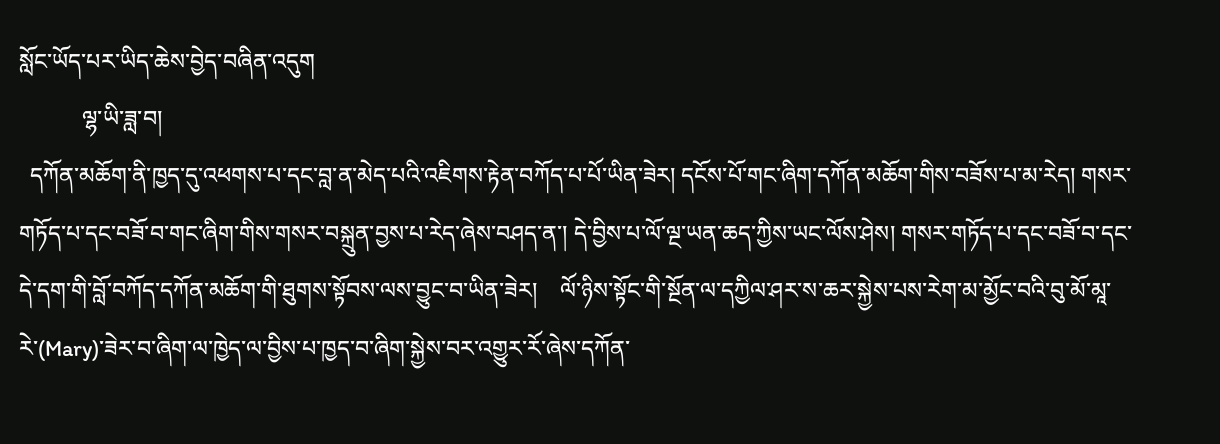སློང་ཡོད་པར་ཡིད་ཆེས་བྱེད་བཞིན་འདུག
           ལྷ་ཡི་ཟླ་བ།
  དཀོན་མཆོག་ནི་ཁྱད་དུ་འཕགས་པ་དང་བླ་ན་མེད་པའི་འཇིགས་རྟེན་བཀོད་པ་པོ་ཡིན་ཟེར། དངོས་པོ་གང་ཞིག་དཀོན་མཆོག་གིས་བཟོས་པ་མ་རེད། གསར་གཏོད་པ་དང་བཟོ་བ་གང་ཞིག་གིས་གསར་བསྐྲུན་བྱས་པ་རེད་ཞེས་བཤད་ན་། དེ་བྱིས་པ་ལོ་ལྔ་ཡན་ཆད་ཀྱིས་ཡང་ལོས་ཤེས། གསར་གཏོད་པ་དང་བཟོ་བ་དང་དེ་དག་གི་བློ་བཀོད་དཀོན་མཆོག་གི་ཐུགས་སྟོབས་ལས་བྱུང་བ་ཡིན་ཟེར།    ལོ་ཉིས་སྟོང་གི་སྔོན་ལ་དཀྱིལ་ཤར་ས་ཆར་སྐྱེས་པས་རེག་མ་མྱོང་བའི་བུ་མོ་མཱ་རེ་(Mary)་ཟེར་བ་ཞིག་ལ་ཁྱེད་ལ་བྱིས་པ་ཁྱད་བ་ཞིག་སྐྱེས་བར་འགྱུར་རོ་ཞེས་དཀོན་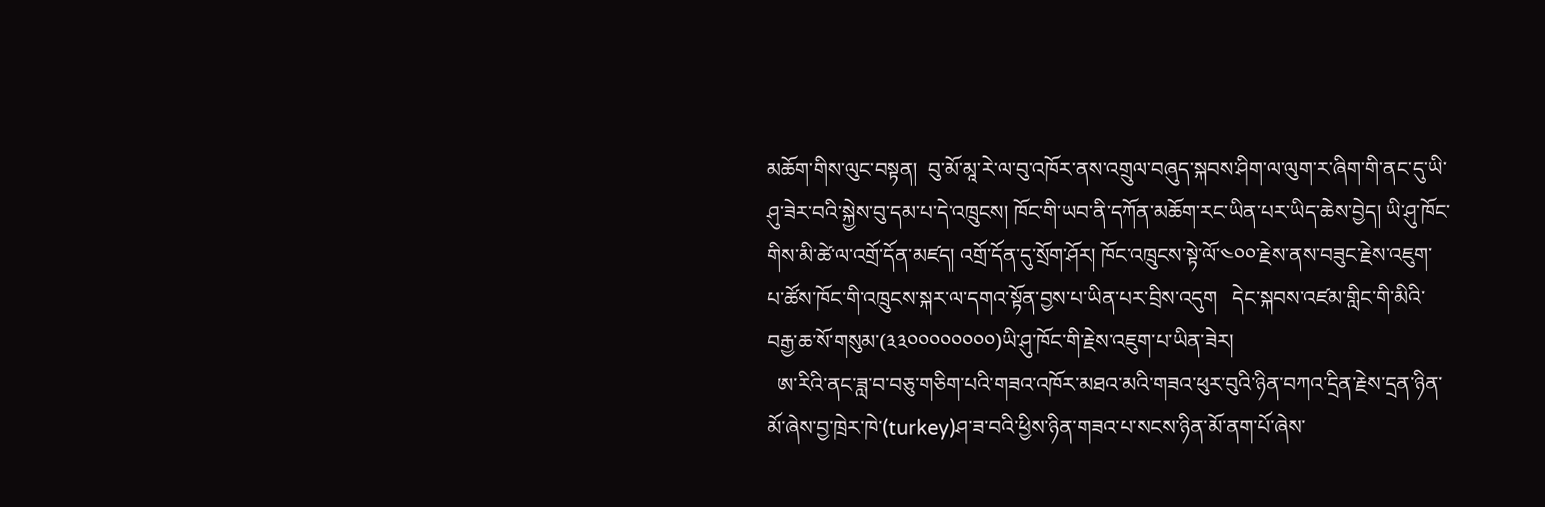མཆོག་གིས་ལུང་བསྟན།  བུ་མོ་མཱ་རེ་ལ་བུ་འཁོར་ནས་འགྲུལ་བཞུད་སྐབས་ཤིག་ལ་ལུག་ར་ཞིག་གི་ནང་དུ་ཡི་ཤུ་ཟེར་བའི་སྐྱེས་བུ་དམ་པ་དེ་འཁྲུངས། ཁོང་གི་ཡབ་ནི་དཀོན་མཆོག་རང་ཡིན་པར་ཡིད་ཆེས་བྱེད། ཡི་ཤུ་ཁོང་གིས་མི་ཚེ་ལ་འགྲོ་དོན་མཛད། འགྲོ་དོན་དུ་སྲོག་ཤོར། ཁོང་འཁྲུངས་སྟེ་ལོ་༤༠༠་རྗེས་ནས་བཟུང་རྗེས་འཇུག་པ་ཚོས་ཁོང་གི་འཁྲུངས་སྐར་ལ་དགའ་སྟོན་བྱས་པ་ཡིན་པར་བྲིས་འདུག   དེང་སྐབས་འཛམ་གླིང་གི་མིའི་བརྒྱ་ཆ་སོ་གསུམ་(༣༣༠༠༠༠༠༠༠༠)ཡི་ཤུ་ཁོང་གི་རྗེས་འཇུག་པ་ཡིན་ཟེར།
  ཨ་རིའི་ནང་ཟླ་བ་བཅུ་གཅིག་པའི་གཟའ་འཁོར་མཐའ་མའི་གཟའ་ཕུར་བུའི་ཉིན་བཀའ་དྲིན་རྗེས་དྲན་ཉིན་མོ་ཞེས་བྱ་ཁྲེར་ཁེ་(turkey)ཤ་ཟ་བའི་ཕྱིས་ཉིན་གཟའ་པ་སངས་ཉིན་མོ་ནག་པོ་ཞེས་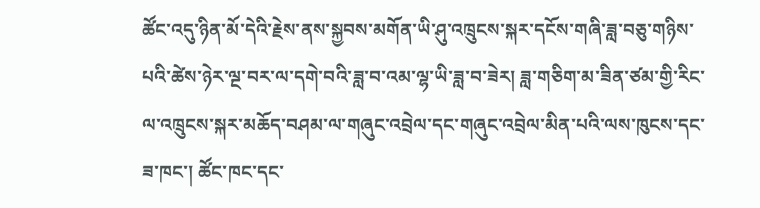ཚོང་འདུ་ཉིན་མོ་དེའི་རྗེས་ནས་སྐྱབས་མགོན་ཡི་ཤུ་འཁྲུངས་སྐར་དངོས་གཞི་ཟླ་བཅུ་གཉིས་པའི་ཚེས་ཉེར་ལྔ་བར་ལ་དགེ་བའི་ཟླ་བ་འམ་ལྷ་ཡི་ཟླ་བ་ཟེར། ཟླ་གཅིག་མ་ཟིན་ཙམ་གྱི་རིང་ལ་འཁྲུངས་སྐར་མཆོད་བཤམ་ལ་གཞུང་འབྲེལ་དང་གཞུང་འབྲེལ་མིན་པའི་ལས་ཁུངས་དང་ཟ་ཁང་། ཚོང་ཁང་དང་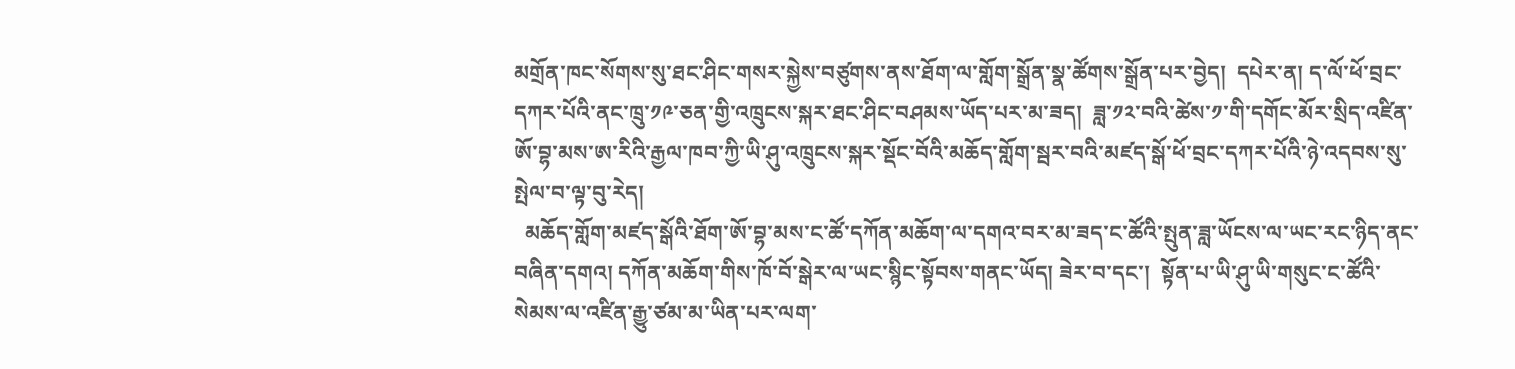མགྲོན་ཁང་སོགས་སུ་ཐང་ཤིང་གསར་སྐྱེས་བཙུགས་ནས་ཐོག་ལ་གློག་སྒྲོན་སྣ་ཚོགས་སྒྲོན་པར་བྱེད།  དཔེར་ན། ད་ལོ་ཕོ་བྲང་དཀར་པོའི་ནང་ཁྲུ་༡༩་ཅན་གྱི་འཁྲུངས་སྐར་ཐང་ཤིང་བཤམས་ཡོད་པར་མ་ཟད།  ཟླ་༡༢་བའི་ཚེས་༡་གི་དགོང་མོར་སྲིད་འཛིན་ཨོ་བྷ་མས་ཨ་རིའི་རྒྱལ་ཁབ་ཀྱི་ཡི་ཤུ་འཁྲུངས་སྐར་སྡོང་བོའི་མཆོད་གློག་སྦར་བའི་མཛད་སྒོ་ཕོ་བྲང་དཀར་པོའི་ཉེ་འདབས་སུ་སྤེལ་བ་ལྟ་བུ་རེད།
  མཆོད་གློག་མཛད་སྒོའི་ཐོག་ཨོ་བྷ་མས་ང་ཚོ་དཀོན་མཆོག་ལ་དགའ་བར་མ་ཟད་ང་ཚོའི་སྤུན་ཟླ་ཡོངས་ལ་ཡང་རང་ཉིད་ནང་བཞིན་དགའ། དཀོན་མཆོག་གིས་ཁོ་བོ་སྒེར་ལ་ཡང་སྙིང་སྟོབས་གནང་ཡོད། ཟེར་བ་དང་།  སྟོན་པ་ཡི་ཤུ་ཡི་གསུང་ང་ཚོའི་སེམས་ལ་འཛིན་རྒྱུ་ཙམ་མ་ཡིན་པར་ལག་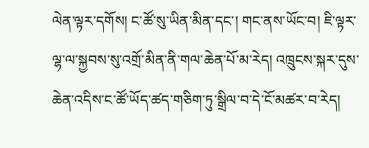ལེན་ལྟར་དགོས། ང་ཚོ་སུ་ཡིན་མིན་དང་། གང་ནས་ཡོང་བ། ཇི་ལྟར་ལྷ་ལ་སྐྱབས་སུ་འགྲོ་མིན་ནི་གལ་ཆེན་པོ་མ་རེད། འཁྲུངས་སྐར་དུས་ཆེན་འདིས་ང་ཚོ་ཡོད་ཚད་གཅིག་ཏུ་སྒྲིལ་བ་དེ་ངོ་མཚར་བ་རེད།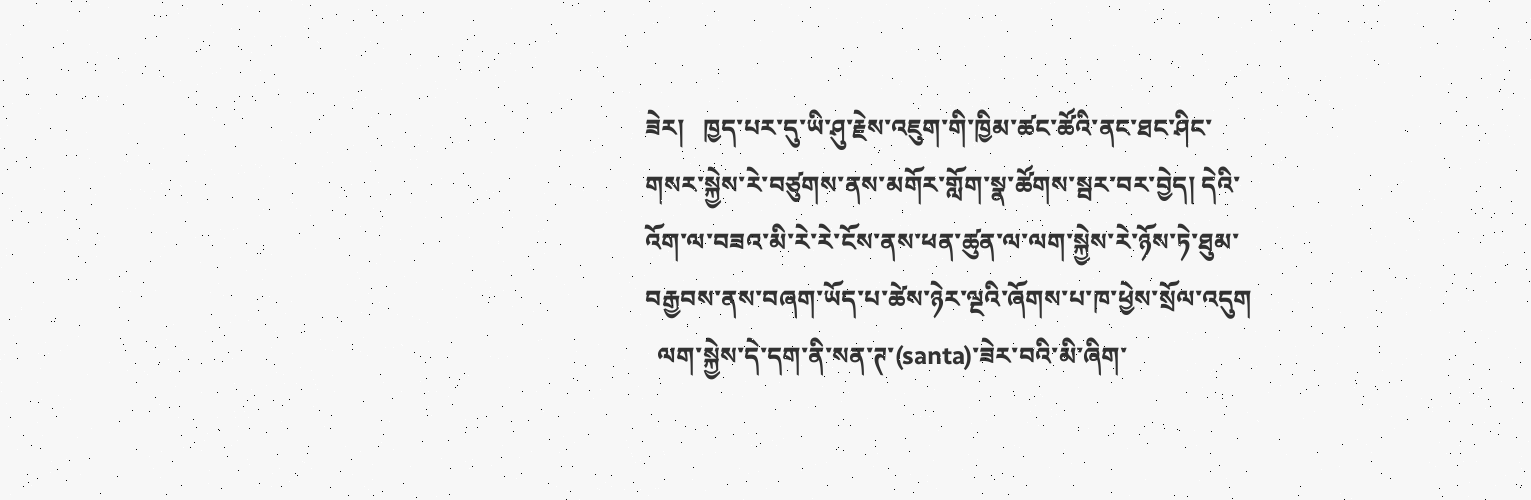ཟེར།   ཁྱད་པར་དུ་ཡི་ཤུ་རྗེས་འཇུག་གི་ཁྱིམ་ཚང་ཚོའི་ནང་ཐང་ཤིང་གསར་སྐྱེས་རེ་བཙུགས་ནས་མགོར་གློག་སྣ་ཚོགས་སྦར་བར་བྱེད། དེའི་འོག་ལ་བཟའ་མི་རེ་རེ་ངོས་ནས་ཕན་ཚུན་ལ་ལག་སྐྱེས་རེ་ཉོས་ཏེ་ཐུམ་བརྒྱབས་ནས་བཞག་ཡོད་པ་ཚེས་ཉེར་ལྔའི་ཞོགས་པ་ཁ་ཕྱེས་སྲོལ་འདུག
  ལག་སྐྱེས་དེ་དག་ནི་སན་ཊ་(santa)་ཟེར་བའི་མི་ཞིག་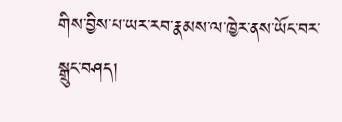གིས་བྱིས་པ་ཡར་རབ་རྣམས་ལ་ཁྱེར་ནས་ཡོང་བར་སྒྲུང་བཤད།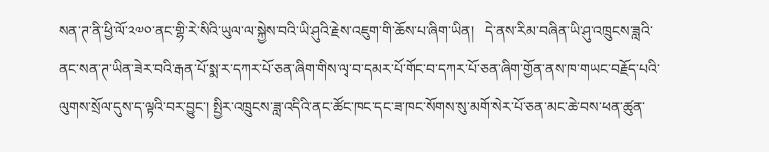སན་ཊ་ནི་ཕྱི་ལོ་༢༧༠་ནང་གྷི་རེ་སིའི་ཡུལ་ལ་སྐྱེས་བའི་ཡི་ཤུའི་རྗེས་འཇུག་གི་ཆོས་པ་ཞིག་ཡིན།   དེ་ནས་རིམ་བཞིན་ཡི་ཤུ་འཁྲུངས་ཟླའི་ནང་སན་ཊ་ཡིན་ཟེར་བའི་རྒན་པོ་སྨ་ར་དཀར་པོ་ཅན་ཞིག་གིས་ལྭ་བ་དམར་པོ་གོང་བ་དཀར་པོ་ཅན་ཞིག་གྱོན་ནས་ཁ་གཡང་བརྗོད་པའི་ལུགས་སྲོལ་དུས་ད་ལྟའི་བར་བྱུང་། སྤྱིར་འཁྲུངས་ཟླ་འདིའི་ནང་ཚོང་ཁང་དང་ཟ་ཁང་སོགས་སུ་མགོ་སེར་པོ་ཅན་མང་ཆེ་བས་ཕན་ཚུན་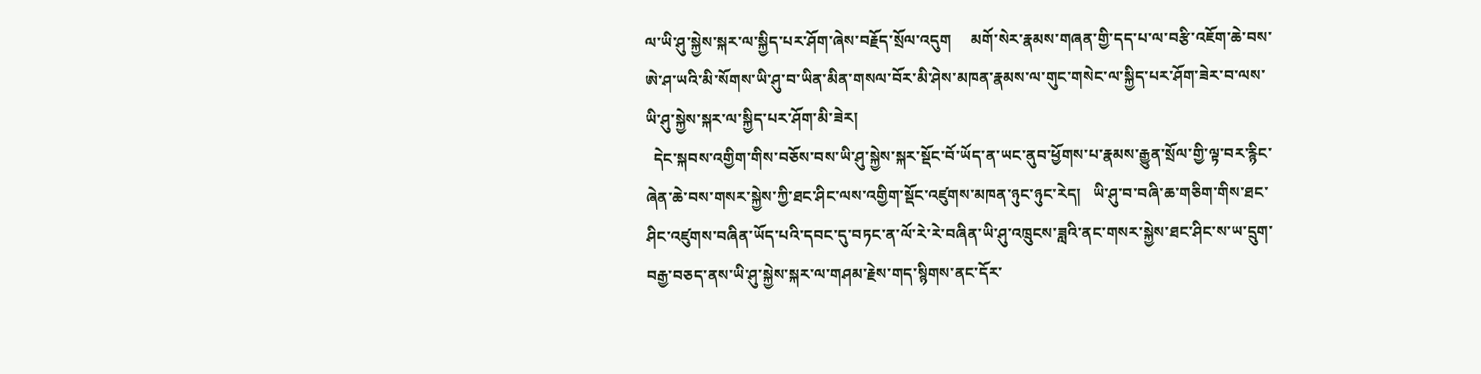ལ་ཡི་ཤུ་སྐྱེས་སྐར་ལ་སྐྱིད་པར་ཤོག་ཞེས་བརྗོད་སྲོལ་འདུག     མགོ་སེར་རྣམས་གཞན་གྱི་དད་པ་ལ་བརྩི་འཇོག་ཆེ་བས་ཨེ་ཤ་ཡའི་མི་སོགས་ཡི་ཤུ་བ་ཡིན་མིན་གསལ་བོར་མི་ཤེས་མཁན་རྣམས་ལ་གུང་གསེང་ལ་སྐྱིད་པར་ཤོག་ཟེར་བ་ལས་ཡི་ཤུ་སྐྱེས་སྐར་ལ་སྐྱིད་པར་ཤོག་མི་ཟེར།
  དེང་སྐབས་འགྱིག་གིས་བཅོས་བས་ཡི་ཤུ་སྐྱེས་སྐར་སྡོང་བོ་ཡོད་ན་ཡང་ནུབ་ཕྱོགས་པ་རྣམས་རྒྱུན་སྲོལ་གྱི་ལྟ་བར་རྙིང་ཞེན་ཆེ་བས་གསར་སྐྱེས་ཀྱི་ཐང་ཤིང་ལས་འགྱིག་སྡོང་འཛུགས་མཁན་ཉུང་ཉུང་རེད།   ཡི་ཤུ་བ་བཞི་ཆ་གཅིག་གིས་ཐང་ཤིང་འཛུགས་བཞིན་ཡོད་པའི་དབང་དུ་བཏང་ན་ལོ་རེ་རེ་བཞིན་ཡི་ཤུ་འཁྲུངས་ཟླའི་ནང་གསར་སྐྱེས་ཐང་ཤིང་ས་ཡ་དྲུག་བརྒྱ་བཅད་ནས་ཡི་ཤུ་སྐྱེས་སྐར་ལ་གཤམ་རྗེས་གད་སྙིགས་ནང་དོར་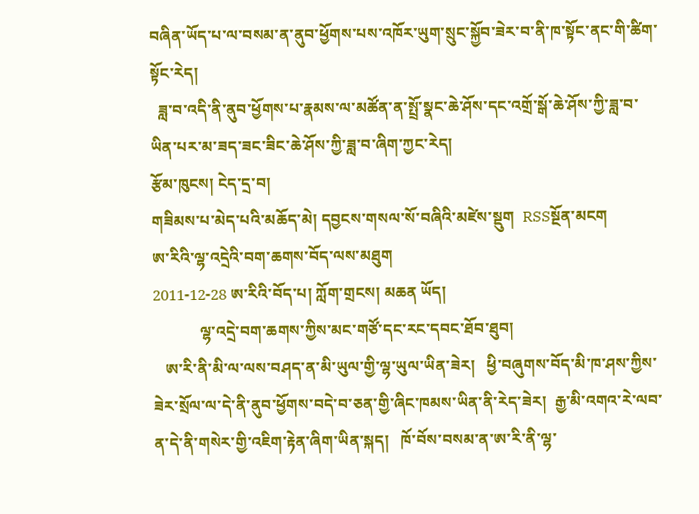བཞིན་ཡོད་པ་ལ་བསམ་ན་ནུབ་ཕྱོགས་པས་འཁོར་ཡུག་སྲུང་སྐྱོབ་ཟེར་བ་ནི་ཁ་སྟོང་ནང་གི་ཚིག་སྟོང་རེད།
  ཟླ་བ་འདི་ནི་ནུབ་ཕྱོགས་པ་རྣམས་ལ་མཚོན་ན་སྤྲོ་སྣང་ཆེ་ཤོས་དང་འགྲོ་སྒོ་ཆེ་ཤོས་ཀྱི་ཟླ་བ་ཡིན་པར་མ་ཟད་ཟང་ཟིང་ཆེ་ཤོས་ཀྱི་ཟླ་བ་ཞིག་ཀྱང་རེད།
རྩོམ་ཁུངས། ངེད་དྲ་བ།
གཟིམས་པ་མེད་པའི་མཆོད་མེ། དབྱངས་གསལ་སོ་བཞིའི་མཛེས་སྡུག  RSSསྔོན་མངག
ཨ་རིའི་ལྷ་འདྲེའི་བག་ཆགས་བོད་ལས་མཐུག
2011-12-28 ཨ་རིའི་བོད་པ། ཀློག་གྲངས། མཆན ཡོད།
            ལྷ་འདྲེ་བག་ཆགས་ཀྱིས་མང་གཙོ་དང་རང་དབང་ཐོབ་ཐུབ།
   ཨ་རི་ནི་མི་ལ་ལས་བཤད་ན་མི་ཡུལ་གྱི་ལྷ་ཡུལ་ཡིན་ཟེར།   ཕྱི་བཞུགས་བོད་མི་ཁ་ཤས་ཀྱིས་ཟེར་སྲོལ་ལ་དེ་ནི་ནུབ་ཕྱོགས་བདེ་བ་ཅན་གྱི་ཞིང་ཁམས་ཡིན་ནི་རེད་ཟེར།  རྒྱ་མི་འགའ་རེ་ལབ་ན་དེ་ནི་གསེར་གྱི་འཇིག་རྟེན་ཞིག་ཡིན་སྐད།   ཁོ་བོས་བསམ་ན་ཨ་རི་ནི་ལྷ་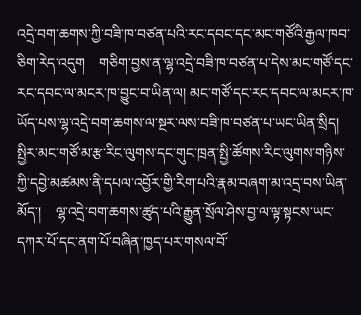འདྲེ་བག་ཆགས་ཀྱི་བཟི་ཁ་བཙན་པའི་རང་དབང་དང་མང་གཙོའི་རྒྱལ་ཁབ་ཅིག་རེད་འདུག    གཅིག་བྱས་ན་ལྷ་འདྲེ་བཟི་ཁ་བཙན་པ་དེས་མང་གཙོ་དང་རང་དབང་ལ་མངར་ཁ་བྱུང་བ་ཡིན་ལ། མང་གཙོ་དང་རང་དབང་ལ་མངར་ཁ་ཡོད་པས་ལྷ་འདྲེ་བག་ཆགས་ལ་སྔར་ལས་བཟི་ཁ་བཙན་པ་ཡང་ཡིན་སྲིད།   སྤྱིར་མང་གཙོ་མ་རྩ་རིང་ལུགས་དང་གུང་ཁྲན་སྤྱི་ཚོགས་རིང་ལུགས་གཉིས་ཀྱི་དབྱེ་མཚམས་ནི་དཔལ་འབྱོར་གྱི་རིག་པའི་རྣམ་བཞག་མ་འདྲ་བས་ཡིན་མོད་།    ལྷ་འདྲེ་བག་ཆགས་ཚུད་པའི་རྒྱུན་སྲོལ་ཤེས་བྱ་ལ་ལྟ་སྟངས་ཡང་དཀར་པོ་དང་ནག་པོ་བཞིན་ཁྱད་པར་གསལ་བོ་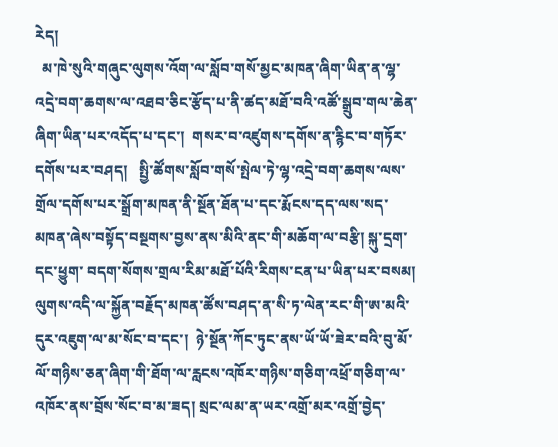རེད།
  མ་ཁེ་སུའི་གཞུང་ལུགས་འོག་ལ་སློབ་གསོ་མྱང་མཁན་ཞིག་ཡིན་ན་ལྷ་འདྲེ་བག་ཆགས་ལ་འཐབ་ཅིང་རྩོད་པ་ནི་ཚད་མཐོ་བའི་འཚོ་སྒྲུབ་གལ་ཆེན་ཞིག་ཡིན་པར་འདོད་པ་དང་།  གསར་བ་འཛུགས་དགོས་ན་རྙིང་བ་གཏོར་དགོས་པར་བཤད།   སྤྱི་ཚོགས་སློབ་གསོ་སྤེལ་ཏེ་ལྷ་འདྲེ་བག་ཆགས་ལས་གྲོལ་དགོས་པར་སྒྲོག་མཁན་ནི་སྔོན་ཐོན་པ་དང་རྨོངས་དད་ལས་སད་མཁན་ཞེས་བསྟོད་བསྔགས་བྱས་ནས་མིའི་ནང་གི་མཆོག་ལ་བརྩི། སྐུ་དྲག་དང་ཕྱུག་ བདག་སོགས་གྲལ་རིམ་མཐོ་པོའི་རིགས་ངན་པ་ཡིན་པར་བསམ།
ལུགས་འདི་ལ་སྐྱོན་བརྗོད་མཁན་ཚོས་བཤད་ན་སི་ཏ་ལེན་རང་གི་ཨ་མའི་དུར་འཇུག་ལ་མ་སོང་བ་དང་།  ཉེ་སྔོན་ཀོང་ཏུང་ནས་ཡོ་ཡོ་ཟེར་བའི་བུ་མོ་ལོ་གཉིས་ཅན་ཞིག་གི་ཐོག་ལ་རླངས་འཁོར་གཉིས་གཅིག་འཕྲོ་གཅིག་ལ་འཁོར་ནས་བྲོས་སོང་བ་མ་ཟད། སྲང་ལམ་ན་ཡར་འགྲོ་མར་འགྲོ་བྱེད་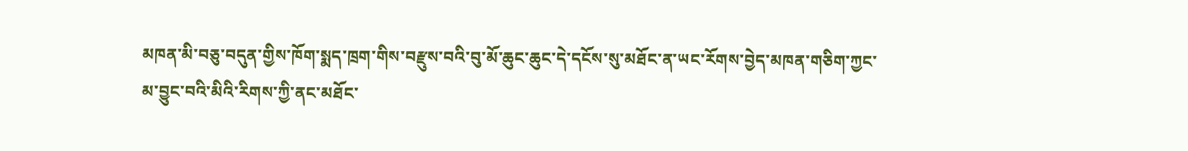མཁན་མི་བཅུ་བདུན་གྱིས་ཁོག་སྨད་ཁྲག་གིས་བརྫུས་བའི་བུ་མོ་ཆུང་ཆུང་དེ་དངོས་སུ་མཐོང་ན་ཡང་རོགས་བྱེད་མཁན་གཅིག་ཀྱང་མ་བྱུང་བའི་མིའི་རིགས་ཀྱི་ནང་མཐོང་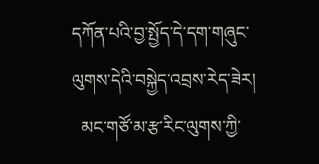དཀོན་པའི་བྱ་སྤྱོད་དེ་དག་གཞུང་ལུགས་དེའི་བསྐྱེད་འབྲས་རེད་ཟེར།
  མང་གཙོ་མ་རྩ་རིང་ལུགས་ཀྱི་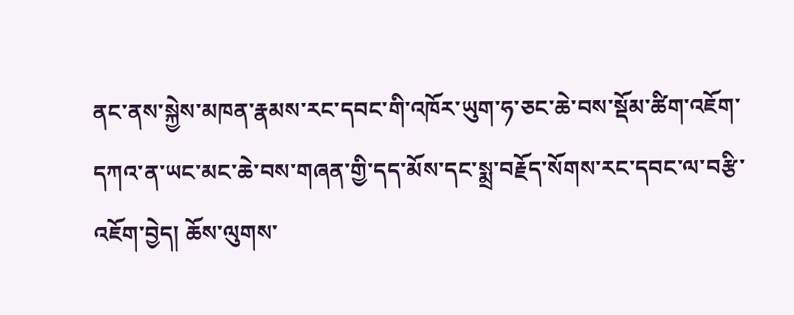ནང་ནས་སྐྱེས་མཁན་རྣམས་རང་དབང་གི་འཁོར་ཡུག་ཧ་ཅང་ཆེ་བས་སྡོམ་ཚིག་འཇོག་དཀའ་ན་ཡང་མང་ཆེ་བས་གཞན་གྱི་དད་མོས་དང་སྨྲ་བརྗོད་སོགས་རང་དབང་ལ་བརྩི་འཇོག་བྱེད། ཆོས་ལུགས་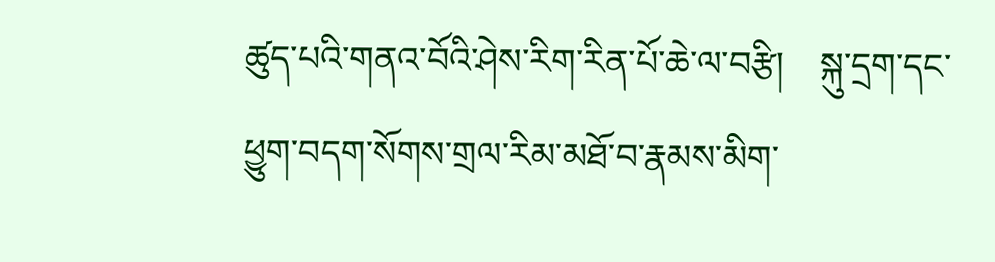ཚུད་པའི་གནའ་བོའི་ཤེས་རིག་རིན་པོ་ཆེ་ལ་བརྩི།    སྐུ་དྲག་དང་ཕྱུག་བདག་སོགས་གྲལ་རིམ་མཐོ་བ་རྣམས་མིག་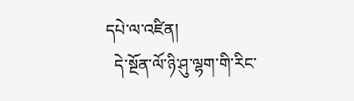དཔེ་ལ་འཛིན།
  དེ་སྔོན་ལོ་ཉི་ཤུ་ལྷག་གི་རིང་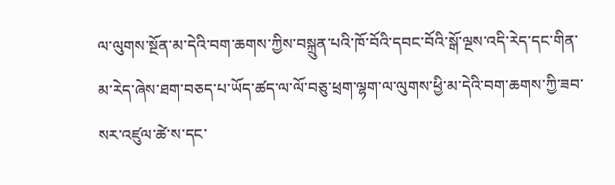ལ་ལུགས་སྔོན་མ་དེའི་བག་ཆགས་ཀྱིས་བསྐྲུན་པའི་ཁོ་བོའི་དབང་བོའི་སྒོ་ལྔས་འདི་རེད་དང་གིན་མ་རེད་ཞེས་ཐག་བཅད་པ་ཡོད་ཚད་ལ་ལོ་བཅུ་ཕྲག་ལྷག་ལ་ལུགས་ཕྱི་མ་དེའི་བག་ཆགས་ཀྱི་ཟབ་སར་འཛུལ་ཚེ་ས་དང་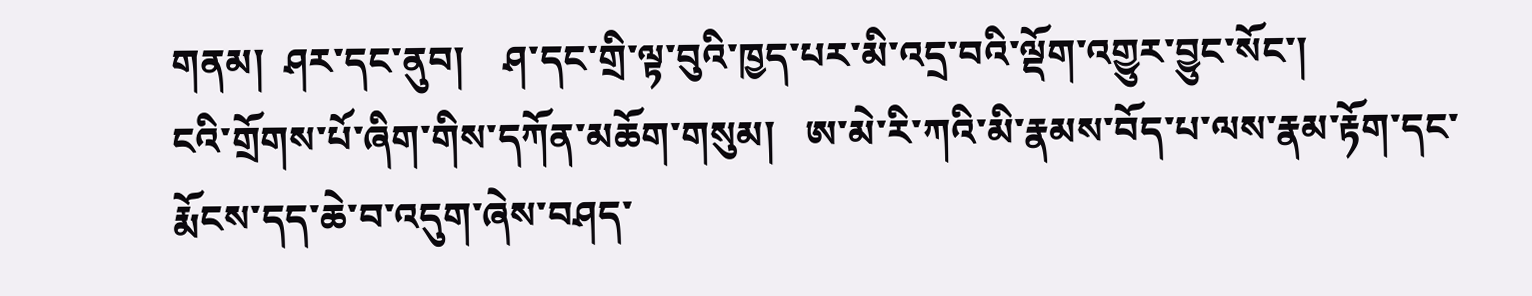གནམ།  ཤར་དང་ནུབ།    ཤ་དང་གྲི་ལྟ་བུའི་ཁྱད་པར་མི་འདྲ་བའི་ལྡོག་འགྱུར་བྱུང་སོང་།
ངའི་གྲོགས་པོ་ཞིག་གིས་དཀོན་མཆོག་གསུམ།   ཨ་མེ་རི་ཀའི་མི་རྣམས་བོད་པ་ལས་རྣམ་རྟོག་དང་རྨོངས་དད་ཆེ་བ་འདུག་ཞེས་བཤད་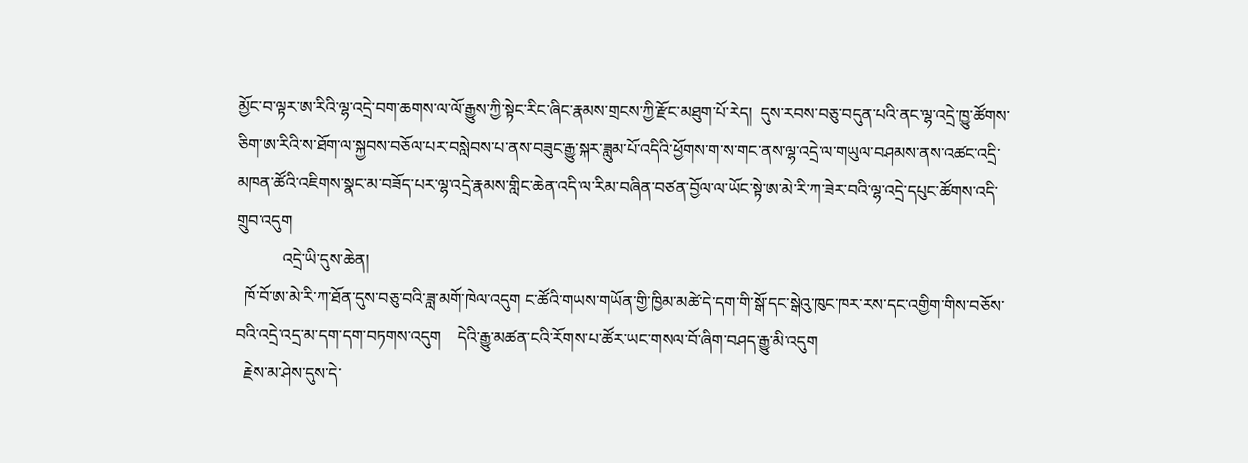མྱོང་བ་ལྟར་ཨ་རིའི་ལྷ་འདྲེ་བག་ཆགས་ལ་ལོ་རྒྱུས་ཀྱི་སྟེང་རིང་ཞིང་རྣམས་གྲངས་ཀྱི་རྫོང་མཐུག་པོ་རེད།  དུས་རབས་བཅུ་བདུན་པའི་ནང་ལྷ་འདྲེ་ཁྱུ་ཚོགས་ཅིག་ཨ་རིའི་ས་ཐོག་ལ་སྐྱབས་བཅོལ་པར་བསླེབས་པ་ནས་བཟུང་རྒྱུ་སྐར་ཟླུམ་པོ་འདིའི་ཕྱོགས་ག་ས་གང་ནས་ལྷ་འདྲེ་ལ་གཡུལ་བཤམས་ནས་འཚང་འདྲི་མཁན་ཚོའི་འཇིགས་སྣང་མ་བཟོད་པར་ལྷ་འདྲེ་རྣམས་གླིང་ཆེན་འདི་ལ་རིམ་བཞིན་བཙན་བྱོལ་ལ་ཡོང་སྟེ་ཨ་མེ་རི་ཀ་ཟེར་བའི་ལྷ་འདྲེ་དཔུང་ཚོགས་འདི་གྲུབ་འདུག
           འདྲེ་ཡི་དུས་ཆེན།
  ཁོ་བོ་ཨ་མེ་རི་ཀ་ཐོན་དུས་བཅུ་བའི་ཟླ་མགོ་ཁེལ་འདུག ང་ཚོའི་གཡས་གཡོན་གྱི་ཁྱིམ་མཚེ་དེ་དག་གི་སྒོ་དང་སྒེའུ་ཁུང་ཁར་རས་དང་འགྱིག་གིས་བཅོས་བའི་འདྲེ་འདྲ་མ་དག་དག་བཏགས་འདུག    དེའི་རྒྱུ་མཚན་ངའི་རོགས་པ་ཚོར་ཡང་གསལ་བོ་ཞིག་བཤད་རྒྱུ་མི་འདུག
  རྗེས་མ་ཤེས་དུས་དེ་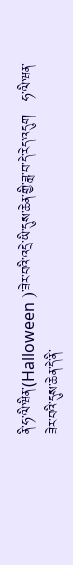ནི་ཧ་ལི་ཝིན་(Halloween )་ཟེར་བའི་འདྲེ་ཡི་དུས་ཆེན་གྱི་ཟླ་བ་དེ་རེད་འདུག   ཧ་ལི་ཝན་ཟེར་བའི་དུས་ཆེན་དེ་ནི་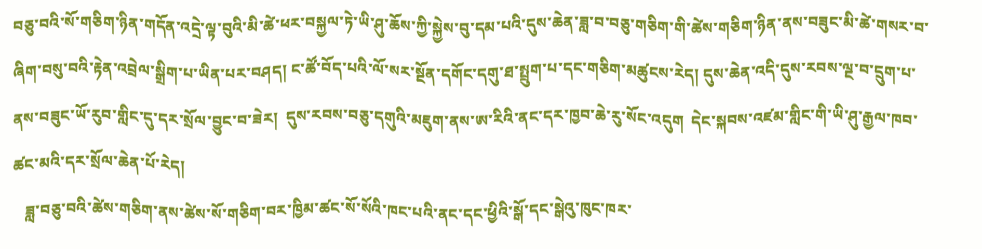བཅུ་བའི་སོ་གཅིག་ཉིན་གདོན་འདྲེ་ལྟ་བུའི་མི་ཚེ་ཕར་བསྐྱལ་ཏེ་ཡི་ཤུ་ཆོས་ཀྱི་སྐྱེས་བུ་དམ་པའི་དུས་ཆེན་ཟླ་བ་བཅུ་གཅིག་གི་ཚེས་གཅིག་ཉིན་ནས་བཟུང་མི་ཚེ་གསར་བ་ཞིག་བསུ་བའི་རྟེན་འབྲེལ་སྒྲིག་པ་ཡིན་པར་བཤད། ང་ཚོ་བོད་པའི་ལོ་སར་སྔོན་དགོང་དགུ་ཐ་སྤྲུག་པ་དང་གཅིག་མཚུངས་རེད། དུས་ཆེན་འདི་དུས་རབས་ལྔ་བ་དྲུག་པ་ནས་བཟུང་ཡོ་རུབ་གླིང་དུ་དར་སྲོལ་བྱུང་བ་ཟེར།  དུས་རབས་བཅུ་དགུའི་མཇུག་ནས་ཨ་རིའི་ནང་དར་ཁྱབ་ཆེ་རུ་སོང་འདུག  དེང་སྐབས་འཛམ་གླིང་གི་ཡི་ཤུ་རྒྱལ་ཁབ་ཚང་མའི་དར་སྲོལ་ཆེན་པོ་རེད།
   ཟླ་བཅུ་བའི་ཚེས་གཅིག་ནས་ཚེས་སོ་གཅིག་བར་ཁྱིམ་ཚང་སོ་སོའི་ཁང་པའི་ནང་དང་ཕྱིའི་སྒོ་དང་སྒེའུ་ཁུང་ཁར་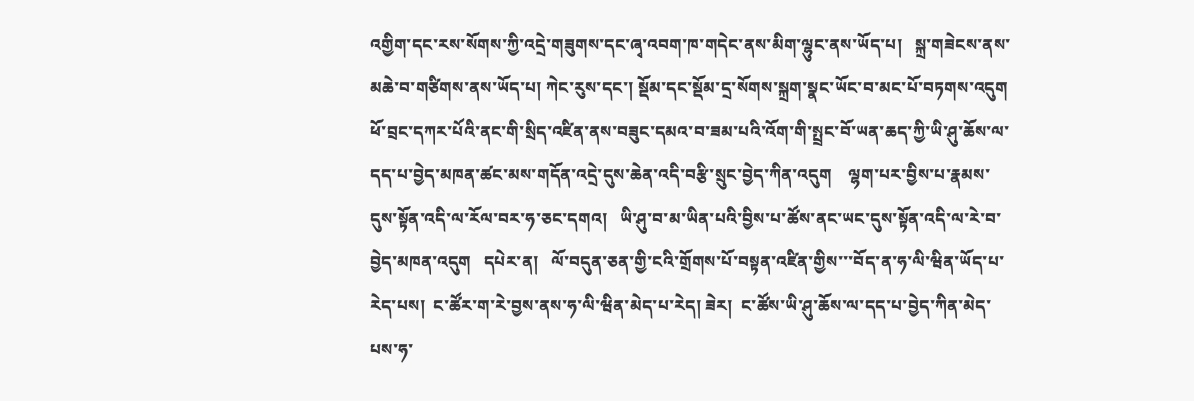འགྱིག་དང་རས་སོགས་ཀྱི་འདྲེ་གཟུགས་དང་ཞྭ་འབག་ཁ་གདེང་ནས་མིག་ལྷུང་ནས་ཡོད་པ།   སྐྲ་གཟེངས་ནས་མཆེ་བ་གཙིགས་ནས་ཡོད་པ། ཀེང་རུས་དང་། སྡོམ་དང་སྡོམ་དྲ་སོགས་སྐྲག་སྣང་ཡོང་བ་མང་པོ་བཏགས་འདུག   ཕོ་བྲང་དཀར་པོའི་ནང་གི་སྲིད་འཛིན་ནས་བཟུང་དམའ་བ་ཟམ་པའི་འོག་གི་སྤྲང་བོ་ཡན་ཆད་ཀྱི་ཡི་ཤུ་ཆོས་ལ་དད་པ་བྱེད་མཁན་ཚང་མས་གདོན་འདྲེ་དུས་ཆེན་འདི་བརྩི་སྲུང་བྱེད་ཀིན་འདུག    ལྷག་པར་བྱིས་པ་རྣམས་དུས་སྟོན་འདི་ལ་རོལ་བར་ཧ་ཅང་དགའ།   ཡི་ཤུ་བ་མ་ཡིན་པའི་བྱིས་པ་ཚོས་ནང་ཡང་དུས་སྟོན་འདི་ལ་རེ་བ་བྱེད་མཁན་འདུག   དཔེར་ན།   ལོ་བདུན་ཅན་གྱི་ངའི་གྲོགས་པོ་བསྟན་འཛིན་གྱིས་་་བོད་ན་ཧ་ལི་ཝིན་ཡོད་པ་རེད་པས།  ང་ཚོར་ག་རེ་བྱས་ནས་ཧ་ལི་ཝིན་མེད་པ་རེད། ཟེར།  ང་ཚོས་ཡི་ཤུ་ཆོས་ལ་དད་པ་བྱེད་ཀིན་མེད་པས་ཧ་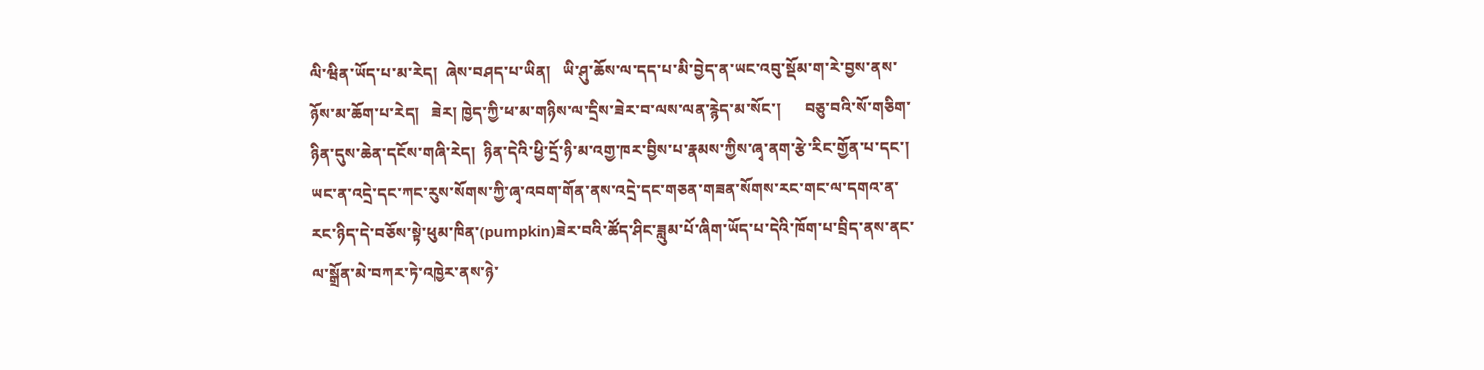ལི་ཝིན་ཡོད་པ་མ་རེད།  ཞེས་བཤད་པ་ཡིན།   ཡི་ཤུ་ཆོས་ལ་དད་པ་མི་བྱེད་ན་ཡང་འབུ་སྡོམ་ག་རེ་བྱས་ནས་ཉོས་མ་ཆོག་པ་རེད།   ཟེར། ཁྱེད་ཀྱི་ཕ་མ་གཉིས་ལ་དྲིས་ཟེར་བ་ལས་ལན་རྙེད་མ་སོང་།      བཅུ་བའི་སོ་གཅིག་ཉིན་དུས་ཆེན་དངོས་གཞི་རེད།  ཉིན་དེའི་ཕྱི་དྲོ་ཉི་མ་འགྱ་ཁར་བྱིས་པ་རྣམས་ཀྱིས་ཞྭ་ནག་རྩེ་རིང་གྱོན་པ་དང་། ཡང་ན་འདྲེ་དང་ཀང་རུས་སོགས་ཀྱི་ཞྭ་འབག་གོན་ནས་འདྲེ་དང་གཅན་གཟན་སོགས་རང་གང་ལ་དགའ་ན་རང་ཉིད་དེ་བཅོས་སྟེ་ཕུམ་ཁིན་(pumpkin)ཟེར་བའི་ཚོད་ཤིང་ཟླུམ་པོ་ཞིག་ཡོད་པ་དེའི་ཁོག་པ་བྲིད་ནས་ནང་ལ་སྒྲོན་མེ་བཀར་ཏེ་འཁྱེར་ནས་ཉེ་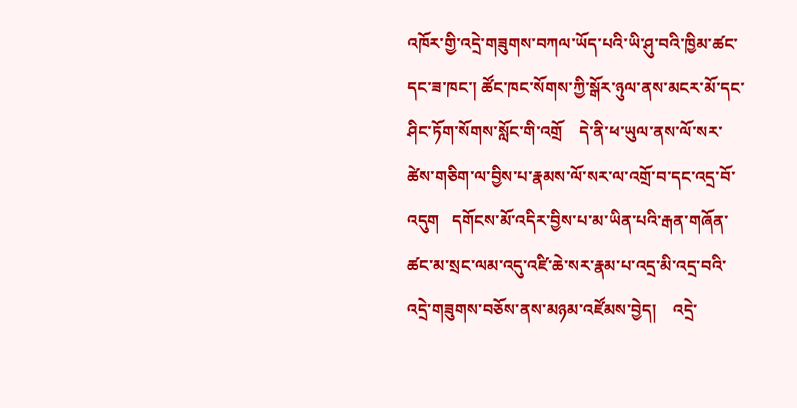འཁོར་གྱི་འདྲེ་གཟུགས་བཀལ་ཡོད་པའི་ཡི་ཤུ་བའི་ཁྱིམ་ཚང་དང་ཟ་ཁང་། ཚོང་ཁང་སོགས་ཀྱི་སྒོར་ཉུལ་ནས་མངར་མོ་དང་ཤིང་ཏོག་སོགས་སློང་གི་འགྲོ    དེ་ནི་ཕ་ཡུལ་ནས་ལོ་སར་ཚེས་གཅིག་ལ་བྱིས་པ་རྣམས་ལོ་སར་ལ་འགྲོ་བ་དང་འདྲ་བོ་འདུག   དགོངས་མོ་འདིར་བྱིས་པ་མ་ཡིན་པའི་རྒན་གཞོན་ཚང་མ་སྲང་ལམ་འདུ་འཛི་ཆེ་སར་རྣམ་པ་འདྲ་མི་འདྲ་བའི་འདྲེ་གཟུགས་བཅོས་ནས་མཉམ་འཛོམས་བྱེད།    འདྲེ་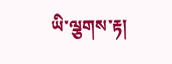ཡི་ལྕགས་རྟ།